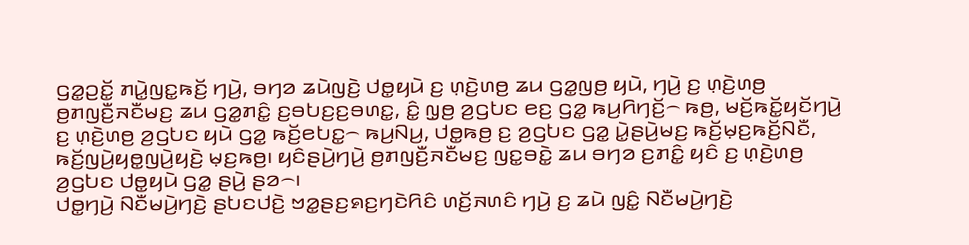ꤞꤤ꤭ꤑꤢꤩ꤭ ꤊꤣꤧ꤭ꤜꤢ꤭ꤒꤢꤩ꤬ ꤚꤣꤧ꤬, ꤋꤚꤤ ꤘꤣꤧꤜꤢꤧ꤬ ꤓꤥ꤭ꤟꤣꤧ ꤢ꤬ ꤛ꤫ꤢꤧ꤬ꤛꤥ꤬ ꤘꤣ ꤞꤤ꤭ꤜꤥ꤬ ꤟꤣꤧ, ꤚꤣꤧ꤬ ꤢ꤬ ꤛ꤫ꤢꤧ꤬ꤛꤥ꤬ ꤥ꤬ꤊꤜꤢꤪ꤬ꤏꤢꤪꤗꤢ꤬ ꤘꤣ ꤞꤤ꤭ꤊꤢꤨ꤭ ꤢ꤬ꤋꤝꤢ꤬ꤢ꤬ꤋꤛꤢ꤭, ꤢꤨ꤭ ꤜ꤫ꤥ꤬ ꤤ꤬ꤞꤝꤢ ꤕꤢ꤬ ꤞꤤ꤭ ꤒꤣ꤬ꤖꤚꤢꤩ꤬꤮ ꤒꤥ꤬, ꤗꤢꤩ꤬ꤒꤢꤩ꤭ꤟꤢꤩꤚꤣꤧ꤬ ꤢ꤬ ꤛ꤫ꤢꤧ꤬ꤛꤥ꤬ ꤤ꤬ꤞꤝꤢ ꤟꤣꤧ ꤞꤤ꤭ ꤒꤢꤩ꤬ꤕꤝꤢ꤭꤮ ꤒꤣ꤬ꤡꤣ꤬, ꤓꤥ꤭ꤒꤥ꤬ ꤢ꤬ ꤤ꤬ꤞꤝꤢ ꤞꤤ꤭ ꤣꤧ꤭ꤔꤣꤧ꤬ꤗꤢ꤬ ꤒꤢꤩ꤬ꤗ꤫ꤢ꤬ꤒꤢꤩ꤬ꤡꤢꤪ, ꤒꤢꤩ꤬ꤜꤣꤧ꤬ꤟꤥ꤭ꤜꤣꤧ꤬ꤟꤢꤧ꤬ ꤗ꤫ꤢ꤬ꤒꤥ꤬꤯ ꤟꤢꤨꤔꤣꤧ꤬ꤚꤣꤧ꤬ ꤥ꤬ꤊꤜꤢꤪ꤬ꤏꤢꤪꤗꤢ꤬ ꤜꤢ꤭ꤋꤢꤧ꤭ ꤘꤣ ꤋꤚꤤ ꤢ꤬ꤊꤢꤨ꤭ ꤟꤢꤨ ꤢ꤬ ꤛ꤫ꤢꤧ꤬ꤛꤥ꤬ ꤤ꤬ꤞꤝꤢ ꤓꤥ꤭ꤟꤣꤧ ꤞꤤ꤭ ꤔꤣꤧ꤬ ꤔꤤ꤮꤯
ꤓꤥ꤭ꤚꤣꤧ꤬ ꤡꤢꤪꤗꤣꤧ꤬ꤚꤢꤧ꤬ ꤔꤝꤢꤓꤢꤧ꤬ ꤠꤤ꤭ꤔꤢ꤬ꤎꤢ꤬ꤚꤢꤧꤖꤢꤨ ꤛꤢꤩ꤬ꤏꤛꤢꤨ ꤚꤣꤧ꤬ ꤢ꤬ ꤘꤣꤧ ꤜꤢꤨ꤭ ꤡꤢꤪꤗꤣꤧ꤬ꤚꤢꤧ꤬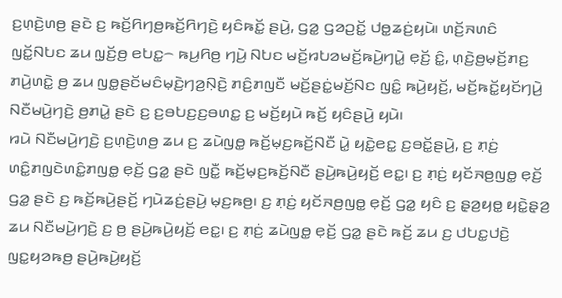ꤢ꤬ꤛ꤫ꤢꤧ꤬ꤛꤥ꤬ ꤔꤢꤧ ꤢ꤬ ꤒꤢꤩ꤬ꤖꤚꤥ꤬ꤒꤢꤩ꤬ꤖꤚꤢꤧ꤬ ꤟꤢꤨꤒꤢꤩ꤭ ꤔꤣꤧ꤬, ꤞꤤ꤭ ꤞꤤꤑꤢꤩ꤭ ꤓꤥ꤭ꤘꤢꤦ꤬ꤟꤣꤧ꤯ ꤛꤢꤩ꤬ꤏꤛꤢꤨ ꤜꤢꤩ꤭ꤡꤝꤢ ꤘꤣ ꤜ꤫ꤢꤩ꤬ꤥ꤬ ꤕꤝꤢ꤭꤮ ꤒꤣ꤬ꤖꤥ꤬ ꤚꤣꤧ꤬ ꤡꤝꤢ ꤗꤢꤩ꤬ꤙꤝꤤꤗꤢꤩ꤬ꤒꤣꤧ꤬ꤚꤣꤧ꤭ ꤕ꤫ꤢꤩ꤬ ꤢꤨ꤭, ꤛ꤫ꤢꤧ꤬ꤥ꤬ꤗ꤫ꤢꤩ꤬ꤊꤢ꤬ ꤊꤣꤧ꤬ꤛꤢꤧ꤭ ꤥ꤬ ꤘꤣ ꤜꤥ꤭ꤔꤢꤩꤗꤢꤨꤗ꤫ꤢꤧ꤬ꤚꤤ꤬ꤡ꤫ꤢꤧ꤬ ꤊꤢꤨ꤬ꤊꤜꤢꤪ ꤗꤢꤩ꤬ꤔꤢꤦ꤭ꤗꤢꤩ꤬ꤡꤢ ꤜꤢꤨ꤭ ꤒꤣꤧ꤬ꤟꤢꤩ꤬, ꤗꤢꤩ꤬ꤒꤢꤩ꤭ꤟꤢꤩꤚꤣꤧ꤬ ꤡꤢꤪꤗꤣꤧ꤬ꤚꤢꤧ꤬ ꤥ꤬ꤊꤣꤧ꤭ ꤔꤢꤧ ꤢ꤬ ꤢ꤬ꤋꤝꤢ꤬ꤢ꤬ꤋꤛꤢ꤭ ꤢ꤬ ꤗꤢꤩ꤬ꤟꤣꤧ ꤒꤢꤩ꤬ ꤟꤢꤨꤔꤣꤧ꤬ ꤟꤣꤧ꤯
ꤙꤣꤧ ꤡꤢꤪꤗꤣꤧ꤬ꤚꤢꤧ꤬ ꤢ꤬ꤛ꤫ꤢꤧ꤬ꤛꤥ꤬ ꤘꤣ ꤢ꤬ ꤘꤣꤧꤜꤥ꤭ ꤒꤢꤩ꤬ꤗ꤫ꤢ꤬ꤒꤢꤩ꤬ꤡꤢꤪ ꤣꤧ꤭ ꤟꤢꤧ꤭ꤕꤢ꤭ ꤢ꤬ꤋꤢꤩ꤭ꤔꤣꤧ꤬, ꤢ꤬ ꤊ꤫ꤢꤦ꤬ ꤛꤢꤨ꤭ꤊꤜꤢꤧꤛꤢꤨ꤭ꤊꤜꤥ꤭ ꤕ꤫ꤢꤩ꤬ ꤞꤤ꤭ ꤔꤢꤧ ꤜꤢꤪ꤭ ꤒꤢꤩ꤬ꤗ꤫ꤢ꤬ꤒꤢꤩ꤬ꤡꤢꤪ ꤔꤣꤧ꤬ꤒꤣꤧ꤬ꤟꤢꤩ꤬ ꤕꤢ꤭꤯ ꤢ꤬ ꤊ꤫ꤢꤦ꤬ ꤟꤢꤩꤏꤥ꤬ꤜꤥ꤭ ꤕ꤫ꤢꤩ꤬ ꤞꤤ꤭ ꤔꤢꤧ ꤢ꤬ ꤒꤢꤩ꤬ꤒꤣꤧ꤬ꤔꤢꤩ꤬ ꤚꤣꤧꤘꤢꤦ꤬ꤔꤣꤧ꤬ ꤗ꤫ꤢ꤬ꤒꤥ꤬꤯ ꤢ꤬ ꤊ꤫ꤢꤦ꤬ ꤟꤢꤩꤏꤥ꤬ꤜꤥ꤭ ꤕ꤫ꤢꤩ꤬ ꤞꤤ꤭ ꤟꤢꤨ ꤢ꤬ ꤔ꤫ꤤ꤬ꤟꤥ꤭ ꤟꤢꤧ꤭ꤔ꤫ꤤ꤬ ꤘꤣ ꤡꤢꤪꤗꤣꤧ꤬ꤚꤢꤧ꤬ ꤢ꤬ ꤥ꤬ ꤔꤣꤧ꤬ꤒꤣꤧ꤬ꤟꤢꤩ꤬ ꤕꤢ꤭꤯ ꤢ꤬ ꤊ꤫ꤢꤦ꤬ ꤘꤣꤧꤜꤥ꤭ ꤕ꤫ꤢꤩ꤬ ꤞꤤ꤭ ꤔꤢꤧ ꤒꤢꤩ꤬ ꤘꤣ ꤢ꤬ ꤓꤝꤢ꤭ꤓꤢꤧ꤬ ꤜꤢ꤭ꤟꤤꤒꤥ꤬ ꤔꤣꤧ꤬ꤒꤣꤧ꤬ꤟꤢꤩ꤬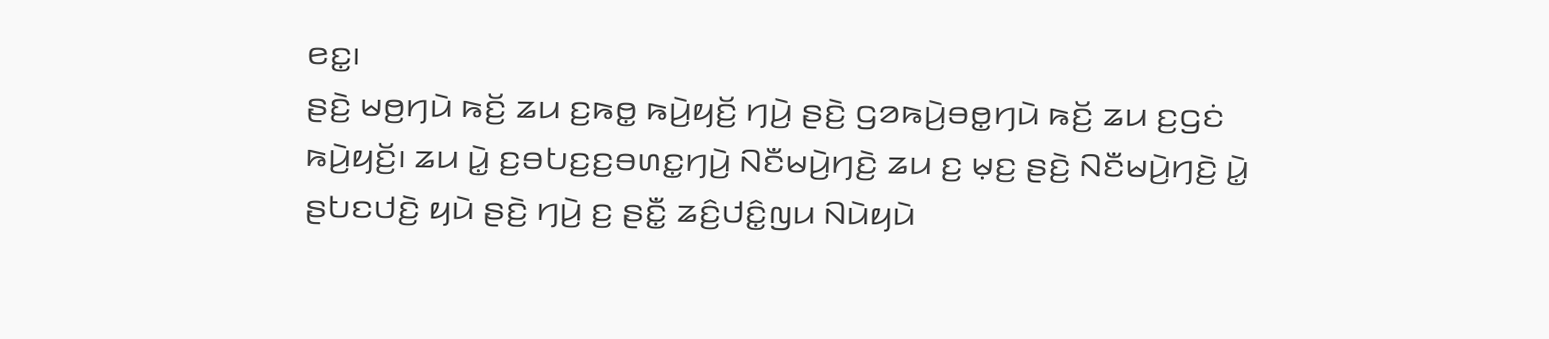ꤕꤢ꤭꤯
ꤔꤢꤧ꤬ ꤗꤥ꤬ꤚꤣꤧ ꤒꤢꤩ꤬ ꤘꤣ ꤢ꤬ꤒꤥ꤭ ꤒꤣꤧ꤬ꤟꤢꤩ꤬ ꤚꤣꤧ꤬ ꤔꤢꤧ꤬ ꤞꤤꤒꤣꤧ꤬ꤋꤥ꤭ꤚꤣꤧ ꤒꤢꤩ꤬ ꤘꤣ ꤢ꤬ꤞꤢꤦ ꤒꤣꤧ꤬ꤟꤢꤩ꤬꤯ ꤘꤣ ꤣꤧ꤭ ꤢ꤬ꤋꤝꤢ꤬ꤢ꤬ꤋꤛꤢ꤭ꤚꤣꤧ꤬ ꤡꤢꤪꤗꤣꤧ꤬ꤚꤢꤧ꤬ ꤘꤣ ꤢ꤬ ꤗ꤫ꤢ꤬ ꤔꤢꤧ꤬ ꤡꤢꤪꤗꤣꤧ꤬ꤚꤢꤧ꤬ ꤣꤧ꤭ ꤔꤝꤢꤓꤢꤧ꤬ ꤟꤣꤧ ꤔꤢꤧ꤬ ꤚꤣꤧ꤬ ꤢ꤬ ꤔꤢꤪ꤭ ꤘꤢꤨ꤬ꤓꤢꤨ꤭ꤜꤣ ꤡꤣꤧꤟꤣꤧ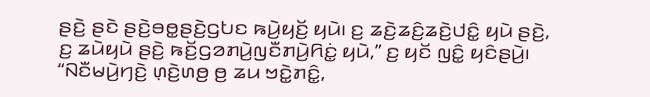ꤔꤢꤧ꤬ ꤔꤢꤧ ꤔꤢꤧ꤬ꤋꤥ꤭ꤔꤢꤧ꤬ꤞꤝꤢ ꤒꤣꤧ꤬ꤟꤢꤩ꤬ ꤟꤣꤧ꤯ ꤢ꤬ ꤘꤢꤧ꤬ꤘꤢꤨ꤬ꤘꤢꤧ꤬ꤓꤢꤨ꤭ ꤟꤣꤧ ꤔꤢꤧ꤬, ꤢ꤬ ꤘꤣꤧꤟꤣꤧ ꤔꤢꤧ꤬ ꤒꤢꤩ꤬ꤞꤤꤊꤣꤧ꤬ꤜꤢꤪꤊꤣꤧ꤬ꤖꤢꤦ꤭ ꤟꤣꤧ,” ꤢ꤬ ꤟꤢꤩ ꤜꤢꤨ꤭ ꤟꤢꤨꤔꤣꤧ꤬꤯
“ꤡꤢꤪꤗꤣꤧ꤬ꤚꤢꤧ꤬ ꤛ꤫ꤢꤧ꤬ꤛꤥ꤬ ꤥ꤬ ꤘꤣ ꤠꤢꤧ꤭ꤊꤢꤨ꤭,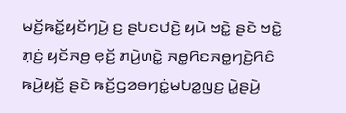ꤗꤢꤩ꤬ꤒꤢꤩ꤭ꤟꤢꤩꤚꤣꤧ꤬ ꤢ꤬ ꤔꤝꤢꤓꤢꤧ꤬ ꤟꤣꤧ ꤠꤢꤧ꤭ ꤔꤢꤧ ꤠꤢꤧ꤭ ꤊ꤫ꤢꤦ꤬ ꤟꤢꤩꤏꤥ꤬ ꤕ꤫ꤢꤩ꤬ ꤊꤣꤧ꤬ꤛꤢꤧ꤭ ꤏꤥ꤭ꤖꤢꤏꤥ꤭ꤚꤢꤧ꤬ꤖꤢꤨ ꤒꤣꤧ꤬ꤟꤢꤩ꤬ ꤔꤢꤧ ꤒꤢꤩ꤬ꤞꤤꤋꤚꤢꤦ꤭ꤗꤝꤤ꤭ꤜꤢ꤬ ꤣꤧ꤭ꤔꤣꤧ꤬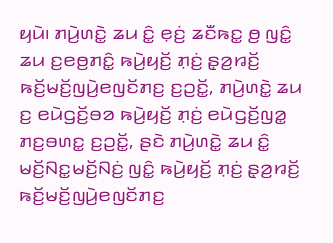ꤟꤣꤧ꤯ ꤊꤣꤧ꤬ꤛꤢꤧ꤭ ꤘꤣ ꤢꤨ꤭ ꤕ꤫ꤢꤦ꤬ ꤘꤢꤪꤒꤢ꤭ ꤥ꤬ ꤜꤢꤨ꤭ ꤘꤣ ꤢ꤬ꤕꤥ꤬ꤊꤢꤨ꤭ ꤒꤣꤧ꤬ꤟꤢꤩ꤬ ꤊ꤫ꤢꤦ꤬ ꤔ꤫ꤤ꤬ꤙꤢꤩ꤬ ꤒꤢꤩ꤬ꤗꤢꤩ꤬ꤜꤣꤧ꤬ꤕꤜꤢꤩꤊꤢ꤬ ꤢ꤬ꤑꤢꤩ꤭, ꤊꤣꤧ꤬ꤛꤢꤧ꤭ ꤘꤣ ꤢ꤬ ꤕꤣꤧꤞꤢꤩ꤬ꤋꤤ ꤒꤣꤧ꤬ꤟꤢꤩ꤬ ꤊ꤫ꤢꤦ꤬ ꤕꤣꤧꤞꤢꤩ꤬ꤜꤤ꤭ ꤊꤢ꤬ꤋꤛꤢ꤭ ꤢ꤬ꤑꤢꤩ꤭, ꤔꤢꤧ ꤊꤣꤧ꤬ꤛꤢꤧ꤭ ꤘꤣ ꤢꤨ꤭ ꤗꤢꤩ꤬ꤡꤢ꤭ꤗꤢꤩ꤬ꤡꤢꤦ꤬ ꤜꤢꤨ꤭ ꤒꤣꤧ꤬ꤟꤢꤩ꤬ ꤊ꤫ꤢꤦ꤬ ꤔ꤫ꤤ꤬ꤙꤢꤩ꤬ ꤒꤢꤩ꤬ꤗꤢꤩ꤬ꤜꤣꤧ꤬ꤕꤜꤢꤩꤊꤢ꤬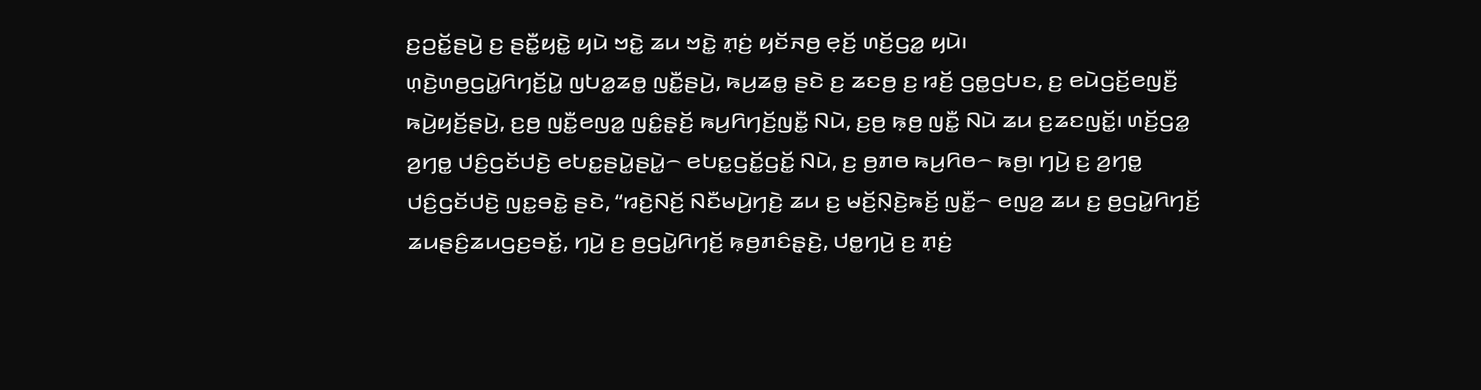ꤢ꤬ꤑꤢꤩ꤭ꤔꤣꤧ꤬ ꤢ꤬ ꤔꤢꤪ꤭ꤟꤢꤧ꤭ ꤟꤣꤧ ꤠꤢꤧ꤭ ꤘꤣ ꤠꤢꤧ꤭ ꤊ꤫ꤢꤦ꤬ ꤟꤢꤩꤏꤥ꤬ ꤕ꤫ꤢꤩ꤬ ꤛꤢꤩ꤬ꤞꤤ꤭ ꤟꤣꤧ꤯
ꤛ꤫ꤢꤧ꤬ꤛꤥ꤬ꤞꤣꤧ꤭ꤖꤚꤢꤩ꤬ꤣꤧ꤭ ꤜꤝꤤ꤭ꤘꤥ꤭ ꤜꤢꤪ꤭ꤔꤣꤧ꤬, ꤒꤣ꤬ꤘꤥ꤭ ꤔꤢꤧ ꤢ꤬ ꤘꤢꤥ꤬ ꤢ꤬ ꤙꤢꤩ꤬ ꤞꤥ꤭ꤞꤝꤢ, ꤢ꤬ ꤕꤣꤧꤞꤢꤩ꤬ꤕꤜꤢꤪ꤬ ꤒꤣꤧ꤬ꤟꤢꤩ꤬ꤔꤣꤧ꤬, ꤢ꤬ꤥ꤬ ꤜꤢꤪ꤭ꤕꤜꤤ꤭ ꤜꤢꤨ꤭ꤔ꤫ꤢꤩ꤬ ꤒꤣ꤬ꤖꤚꤢꤩ꤬ꤜꤢꤪ꤭ ꤡꤣꤧ, ꤢ꤬ꤥ꤬ ꤒ꤫ꤥ꤬ ꤜꤢꤪ꤭ ꤡꤣꤧ ꤘꤣ ꤢ꤬ꤘꤢꤜꤢꤩ꤭꤯ ꤛꤢꤩ꤬ꤞꤤ꤭ ꤤ꤬ꤚꤥ꤭ ꤓꤢꤨ꤬ꤞꤢꤩꤓꤢꤧ꤬ ꤕꤝꤢ꤭ꤔꤣꤧ꤭ꤔꤣꤧ꤭꤮ ꤕꤝꤢ꤭ꤞꤢꤩ꤭ꤞꤢꤩ꤭ ꤡꤣꤧ, ꤢ꤬ ꤥ꤬ꤊꤥ ꤒꤣ꤬ꤖꤥ꤮ ꤒꤥ꤬꤯ ꤚꤣꤧ꤬ ꤢ꤬ ꤤ꤬ꤚꤥ꤭ ꤓꤢꤨ꤬ꤞꤢꤩꤓꤢꤧ꤬ ꤜꤢ꤭ꤋꤢꤧ꤭ ꤔꤢꤧ, “ꤙꤢꤧ꤬ꤡꤢꤩ꤬ ꤡꤢꤪꤗꤣꤧ꤬ꤚꤢꤧ꤬ ꤘꤣ ꤢ꤬ ꤗꤢꤩ꤬ꤡ꤫ꤢꤧ꤬ꤒꤢꤩ꤬ ꤜꤢꤪ꤭꤮ ꤕꤜꤤ꤬ ꤘꤣ ꤢ꤬ ꤥ꤬ꤞꤣꤧ꤭ꤖꤚꤢꤩ꤬ ꤘꤣꤔꤢꤨ꤬ꤘꤣꤞꤢ꤬ꤋꤢꤩ꤭, ꤚꤣꤧ꤬ ꤢ꤬ ꤥ꤬ꤞꤣꤧ꤭ꤖꤚꤢꤩ꤬ ꤒ꤫ꤥ꤬ꤊꤢꤨꤔ꤫ꤢꤧ꤬, ꤓꤥ꤭ꤚꤣꤧ꤬ ꤢ꤬ ꤊ꤫ꤢꤦ꤬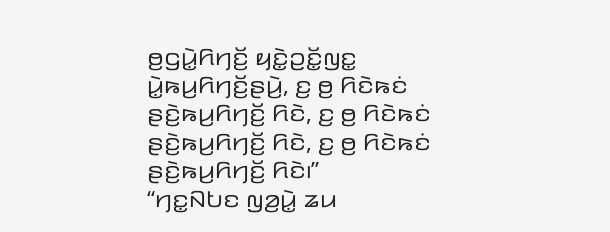ꤥ꤬ꤞꤣꤧ꤭ꤖꤚꤢꤩ꤬ ꤟꤢꤧ꤭ꤑꤢꤩ꤭ꤜꤢ꤭ ꤣꤧ꤭ꤒꤣ꤬ꤖꤚꤢꤩ꤬ꤔꤣꤧ꤬, ꤢ꤬ ꤥ꤬ ꤖꤢꤧꤒꤢꤦ ꤔꤢꤧ꤬ꤒꤣ꤬ꤖꤚꤢꤩ꤬ ꤖꤢꤧ, ꤢ꤬ ꤥ꤬ ꤖꤢꤧꤒꤢꤦ ꤔꤢꤧ꤬ꤒꤣ꤬ꤖꤚꤢꤩ꤬ ꤖꤢꤧ, ꤢ꤬ ꤥ꤬ ꤖꤢꤧꤒꤢꤦ ꤔꤢꤧ꤬ꤒꤣ꤬ꤖꤚꤢꤩ꤬ ꤖꤢꤧ꤯”
“ꤚꤢ꤭ꤡꤝꤢ ꤜꤤ꤬ꤣꤧ꤭ ꤘꤣ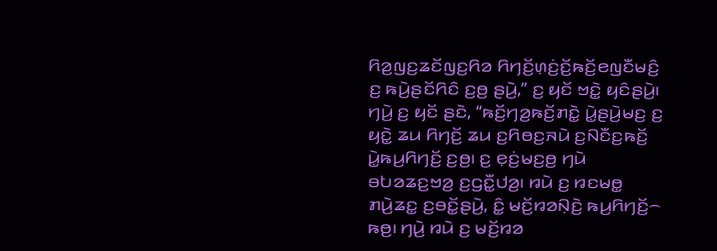ꤖꤤ꤬ꤜꤢ꤬ꤘꤢꤩꤜꤢ꤬ꤖꤤ ꤖꤚꤢꤩ꤬ꤛ꤫ꤢꤦ꤬ꤢꤩ꤬ꤒꤢꤩ꤬ꤕꤜꤢꤪꤗꤢꤨ꤬ ꤢ꤬ ꤒꤣꤧ꤬ꤔꤢꤩꤖꤢꤨ ꤢ꤬ꤥ꤬ ꤔꤣꤧ꤬,” ꤢ꤬ ꤟꤢꤩ ꤠꤢꤧ꤭ ꤟꤢꤨꤔꤣꤧ꤬꤯ ꤚꤣꤧ꤬ ꤢ꤬ ꤟꤢꤩ ꤔꤢꤧ, “ꤒꤢꤩ꤬ꤚꤤ꤬ꤒꤢꤩ꤬ꤊꤢꤧ꤭ ꤣꤧ꤭ꤔꤣꤧ꤬ꤗꤢ꤬ ꤢ꤬ ꤟꤢꤧ꤭ ꤘꤣ ꤖꤚꤢꤩ꤬ ꤘꤣ ꤢ꤬ꤖꤥꤢ꤬ꤏꤣꤧ ꤢ꤬ꤡꤢꤪꤢ꤬ꤒꤢꤩ꤬ ꤣꤧ꤭ꤒꤣ꤬ꤖꤚꤢꤩ꤬ ꤢ꤬ꤥ꤬꤯ ꤢ꤬ ꤕ꤫ꤢꤦ꤬ꤗꤢ꤬ꤥ꤬ ꤚꤣꤧ ꤋꤝꤤꤘꤢ꤬ꤠꤤ꤬ ꤢ꤬ꤞꤢꤪ꤭ꤓꤤ꤬꤯ ꤙꤣꤧ ꤢ꤬ ꤙꤢꤗꤥ꤭ ꤊꤣꤧ꤬ꤘꤢ꤭ ꤢ꤬ꤋꤢꤩ꤭ꤔꤣꤧ꤬, ꤢꤨ꤭ ꤗꤢꤩ꤬ꤙꤤꤡ꤫ꤢꤧ꤬ ꤒꤣ꤬ꤖꤚꤢꤩ꤬꤮ ꤒꤥ꤬꤯ ꤚꤣꤧ꤬ ꤙꤣꤧ ꤢ꤬ ꤗꤢꤩ꤬ꤙꤤ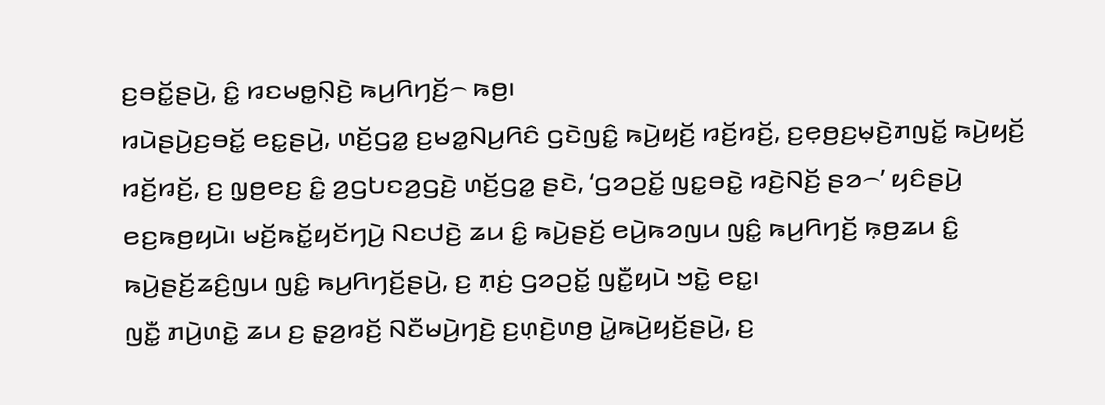ꤢ꤬ꤋꤢꤩ꤭ꤔꤣꤧ꤬, ꤢꤨ꤭ ꤙꤢꤗꤥ꤭ꤡ꤫ꤢꤧ꤬ ꤒꤣ꤬ꤖꤚꤢꤩ꤬꤮ ꤒꤥ꤬꤯
ꤙꤣꤧꤔꤣꤧ꤬ꤢ꤬ꤋꤢꤩ꤭ ꤕꤢ꤭ꤔꤣꤧ꤬, ꤛꤢꤩ꤬ꤞꤤ꤭ ꤢ꤬ꤗꤤ꤭ꤡꤣ꤬ꤖꤢꤨ ꤞꤢꤧꤜꤢꤨ꤭ ꤒꤣꤧ꤬ꤟꤢꤩ꤬ ꤙꤢꤩ꤬ꤙꤢꤩ꤬, ꤢ꤬ꤕ꤫ꤥ꤬ꤢ꤬ꤗ꤫ꤢꤧ꤬ꤊꤜꤢꤩ꤭ ꤒꤣꤧ꤬ꤟꤢꤩ꤬ ꤙꤢꤩ꤬ꤙꤢꤩ꤬, ꤢ꤬ ꤜ꤫ꤥ꤬ꤕꤢ꤬ ꤢꤨ꤭ ꤤ꤬ꤞꤝꤢꤤ꤬ꤞꤢꤧ꤬ ꤛꤢꤩ꤬ꤞꤤ꤭ ꤔꤢꤧ, ‘ꤞꤤꤑꤢꤩ꤭ ꤜꤢ꤭ꤋꤢꤧ꤭ ꤙꤢꤧ꤬ꤡꤢꤩ꤬ ꤔꤤ꤮’ ꤟꤢꤨꤔꤣꤧ꤬ ꤕꤢ꤬ꤒꤥ꤬ꤟꤣꤧ꤯ ꤗꤢꤩ꤬ꤒꤢꤩ꤭ꤟꤢꤩꤚꤣꤧ꤬ ꤡꤢꤓꤢꤧ꤬ ꤘꤣ ꤢꤨ꤭ ꤒꤣꤧ꤬ꤔꤢꤩ꤬ ꤕꤣꤧ꤬ꤒꤤꤜꤣ ꤜꤢꤨ꤭ ꤒꤣ꤬ꤖꤚꤢꤩ꤬ ꤒ꤫ꤥ꤬ꤘꤣ ꤢꤨ꤭ ꤒꤣꤧ꤬ꤔꤢꤩ꤬ꤘꤢꤨ꤬ꤜꤣ ꤜꤢꤨ꤭ ꤒꤣ꤬ꤖꤚꤢꤩ꤬ꤔꤣꤧ꤬, ꤢ꤬ ꤊ꤫ꤢꤦ꤬ ꤞꤤꤑꤢꤩ꤭ ꤜꤢꤪ꤭ꤟꤣꤧ ꤠꤢꤧ꤭ ꤕꤢ꤭꤯
ꤜꤢꤪ꤭ ꤊꤣꤧ꤬ꤛꤢꤧ꤭ ꤘꤣ ꤢ꤬ ꤔ꤫ꤤ꤬ꤙꤢꤩ꤬ ꤡꤢꤪꤗꤣꤧ꤬ꤚꤢꤧ꤬ ꤢ꤬ꤛ꤫ꤢꤧ꤬ꤛꤥ꤬ ꤣꤧ꤭ꤒꤣꤧ꤬ꤟꤢꤩ꤬ꤔꤣꤧ꤬, ꤢ꤬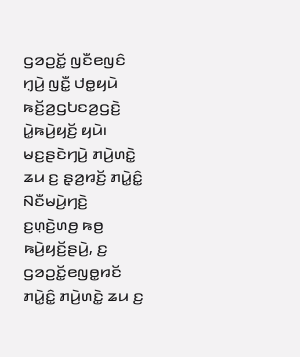ꤞꤤꤑꤢꤩ꤭ ꤜꤢꤪꤕꤜꤢꤨ ꤚ꤫ꤣꤧ꤬ ꤜꤢꤪ꤭ ꤓꤥ꤭ꤟꤣꤧ ꤒꤢꤩ꤬ꤤ꤬ꤞꤝꤢꤤ꤬ꤞꤢꤧ꤬ ꤣꤧ꤭ꤒꤣꤧ꤬ꤟꤢꤩ꤬ ꤟꤣꤧ꤯ ꤗꤢ꤬ꤔꤢꤧꤚꤣꤧ꤬ ꤊꤣꤧ꤬ꤛꤢꤧ꤭ ꤘꤣ ꤢ꤬ ꤔ꤫ꤤ꤬ꤙꤢꤩ꤬ ꤊꤣꤧ꤭ꤢꤨ꤭ ꤡꤢꤪꤗꤣꤧ꤬ꤚꤢꤧ꤬ ꤢ꤬ꤛ꤫ꤢꤧ꤬ꤛꤥ꤬ ꤒꤥ꤬ ꤒꤣꤧ꤬ꤟꤢꤩ꤬ꤔꤣꤧ꤬, ꤢ꤬ ꤞꤤꤑꤢꤩ꤭ꤕꤜꤥ꤭ꤙꤢꤩ ꤊꤣꤧ꤭ꤢꤨ꤭ ꤊꤣꤧ꤬ꤛꤢꤧ꤭ ꤘꤣ ꤢ꤬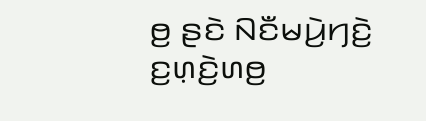ꤥ꤬ ꤔꤢꤧ ꤡꤢꤪꤗꤣꤧ꤬ꤚꤢꤧ꤬ ꤢ꤬ꤛ꤫ꤢꤧ꤬ꤛꤥ꤬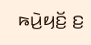ꤒꤣꤧ꤬ꤟꤢꤩ꤬ ꤢ꤬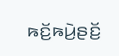ꤒꤢꤩ꤬ꤒꤣꤧ꤬ꤔꤢꤩ꤬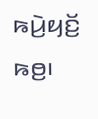ꤒꤣꤧ꤬ꤟꤢꤩ꤬ ꤒꤥ꤬꤯